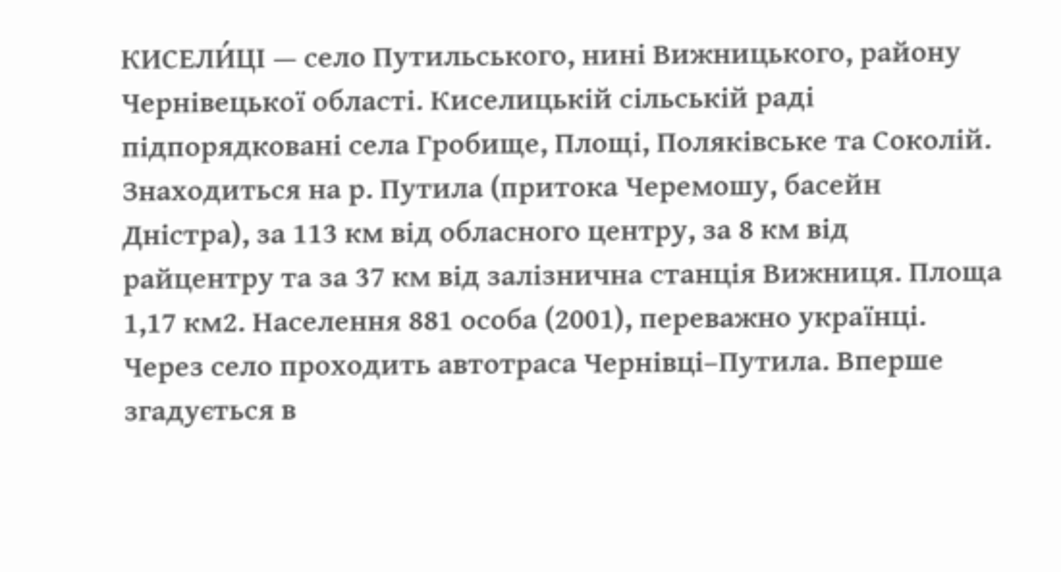КИСЕЛИ́ЦІ — село Путильського, нині Вижницького, району Чернівецької області. Киселицькій сільській раді підпорядковані села Гробище, Площі, Поляківське та Соколій. Знаходиться на р. Путила (притока Черемошу, басейн Дністра), за 113 км від обласного центру, за 8 км від райцентру та за 37 км від залізнична станція Вижниця. Площа 1,17 км2. Населення 881 особа (2001), переважно українці. Через село проходить автотраса Чернівці–Путила. Вперше згадується в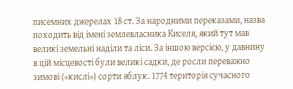писемних джерелах 18 ст. За народними переказами, назва походить від імені землевласника Киселя, який тут мав великі земельні наділи та ліси. За іншою версією, у давнину в цій місцевості були великі садки, де росли переважно зимові («кислі») сорти яблук. 1774 територія сучасного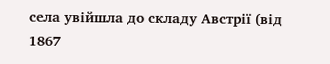села увійшла до складу Австрії (від 1867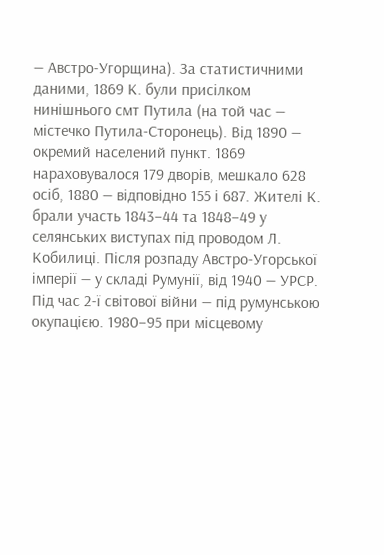— Австро-Угорщина). За статистичними даними, 1869 К. були присілком нинішнього смт Путила (на той час — містечко Путила-Сторонець). Від 1890 — окремий населений пункт. 1869 нараховувалося 179 дворів, мешкало 628 осіб, 1880 — відповідно 155 і 687. Жителі К. брали участь 1843–44 та 1848–49 у селянських виступах під проводом Л. Кобилиці. Після розпаду Австро-Угорської імперії — у складі Румунії, від 1940 — УРСР. Під час 2-ї світової війни — під румунською окупацією. 1980–95 при місцевому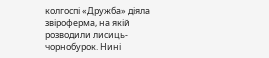колгоспі «Дружба» діяла звіроферма, на якій розводили лисиць-чорнобурок. Нині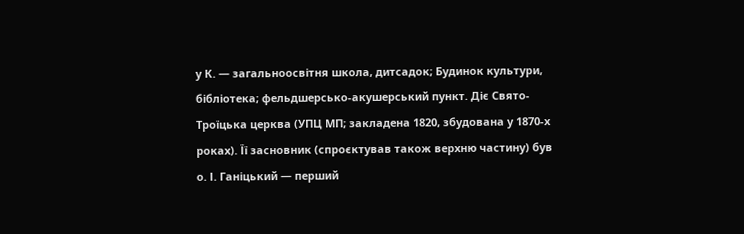у К. — загальноосвітня школа, дитсадок; Будинок культури, бібліотека; фельдшерсько-акушерський пункт. Діє Свято-Троїцька церква (УПЦ МП; закладена 1820, збудована у 1870-х роках). Її засновник (спроєктував також верхню частину) був о. І. Ганіцький — перший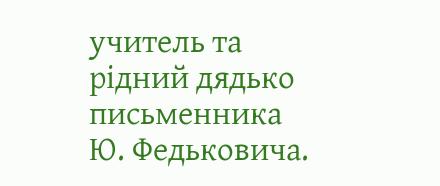учитель та рідний дядько письменника Ю. Федьковича.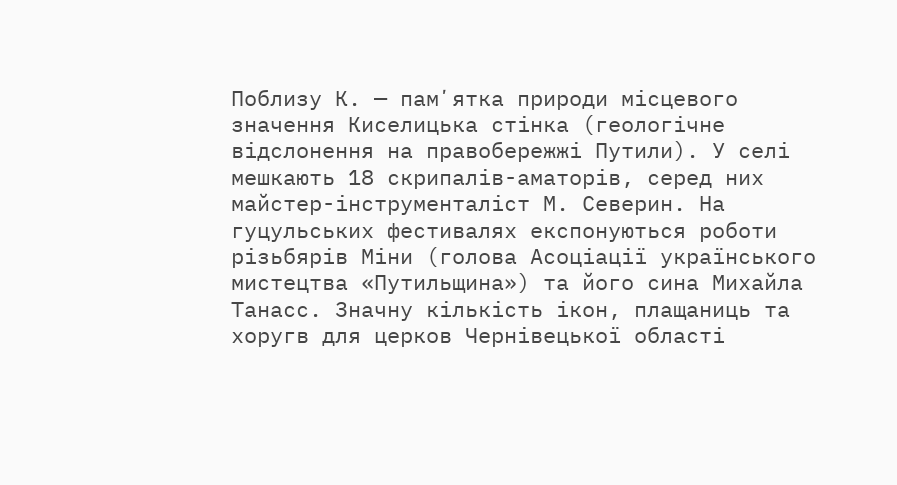Поблизу К. — памʼятка природи місцевого значення Киселицька стінка (геологічне відслонення на правобережжі Путили). У селі мешкають 18 скрипалів-аматорів, серед них майстер-інструменталіст М. Северин. На гуцульських фестивалях експонуються роботи різьбярів Міни (голова Асоціації українського мистецтва «Путильщина») та його сина Михайла Танасс. Значну кількість ікон, плащаниць та хоругв для церков Чернівецької області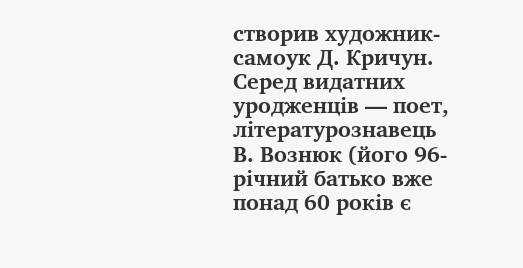створив художник-самоук Д. Кричун. Серед видатних уродженців — поет, літературознавець В. Вознюк (його 96-річний батько вже понад 60 років є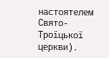настоятелем Свято-Троїцької церкви).